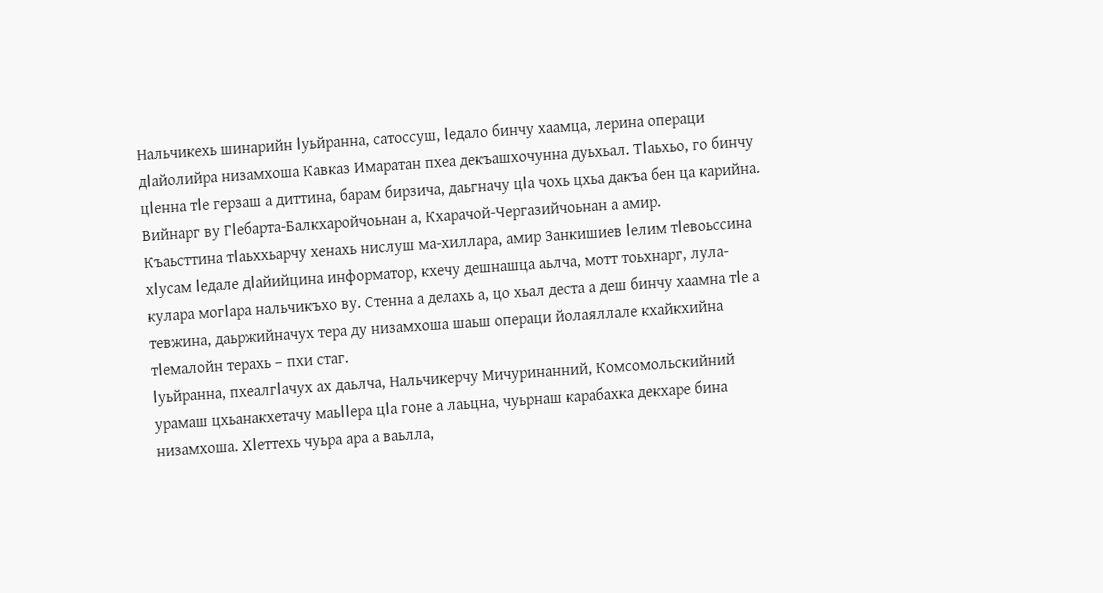Нальчикехь шинарийн Ιуьйранна, сатоссуш, Ιедало бинчу хаамца, лерина операци дΙайолийра низамхоша Кавказ Имаратан пхеа декъашхочунна дуьхьал. ТΙаьхьо, го бинчу цΙенна тΙе герзаш а диттина, барам бирзича, даьгначу цΙа чохь цхьа дакъа бен ца карийна. Вийнарг ву ГΙебарта-Балкхаройчоьнан а, Кхарачой-Чергазийчоьнан а амир.
Къаьсттина тΙаьххьарчу хенахь нислуш ма-хиллара, амир Занкишиев Ιелим тΙевоьссина хΙусам Ιедале дΙайийцина информатор, кхечу дешнашца аьлча, мотт тоьхнарг, лула-кулара могΙара нальчикъхо ву. Стенна а делахь а, цо хьал деста а деш бинчу хаамна тΙе а тевжина, даьржийначух тера ду низамхоша шаьш операци йолаяллале кхайкхийна тΙемалойн терахь – пхи стаг.
Ιуьйранна, пхеалгΙачух ах даьлча, Нальчикерчу Мичуринанний, Комсомольскийний урамаш цхьанакхетачу маьΙΙера цΙа гоне а лаьцна, чуьрнаш карабахка декхаре бина низамхоша. ХΙеттехь чуьра ара а ваьлла,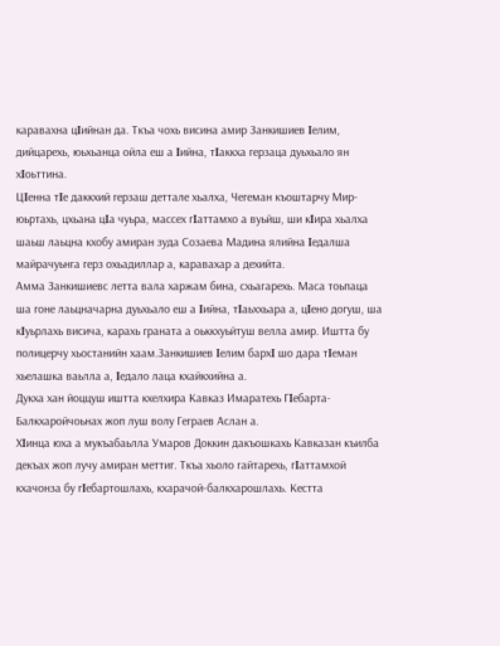каравахна цΙийнан да. Ткъа чохь висина амир Занкишиев Ιелим, дийцарехь, юьхьанца ойла еш а Ιийна, тΙаккха герзаца дуьхьало ян хΙоьттина.
ЦΙенна тΙе даккхий герзаш деттале хьалха, Чегеман къоштарчу Мир-юьртахь, цхьана цΙа чуьра, массех гΙаттамхо а вуьйш, ши кΙира хьалха шаьш лаьцна кхобу амиран зуда Созаева Мадина ялийна Ιедалша майрачуьнга герз охьадиллар а, каравахар а дехийта.
Амма Занкишиевс летта вала харжам бина, схьагарехь. Маса тоьпаца ша гоне лаьцначарна дуьхьало еш а Ιийна, тΙаьххьара а, цΙено догуш, ша кΙуьрлахь висича, карахь граната а оьккхуьйтуш велла амир. Иштта бу полицерчу хьостанийн хаам.Занкишиев Ιелим бархΙ шо дара тΙеман хьелашка ваьлла а, Ιедало лаца кхайкхийна а.
Дукха хан йоццуш иштта кхелхира Кавказ Имаратехь ГΙебарта-Балкхаройчоьнах жоп луш волу Геграев Аслан а.
ХΙинца юха а мукъабаьлла Умаров Доккин дакъошкахь Кавказан къилба декъах жоп лучу амиран меттиг. Ткъа хьоло гайтарехь, гΙаттамхой кхачонза бу гΙебартошлахь, кхарачой-балкхарошлахь. Кестта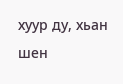хуур ду, хьан шен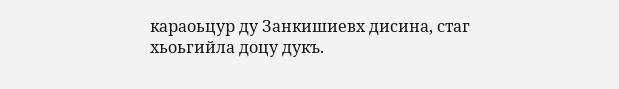караоьцур ду Занкишиевх дисина, стаг хьоьгийла доцу дукъ.